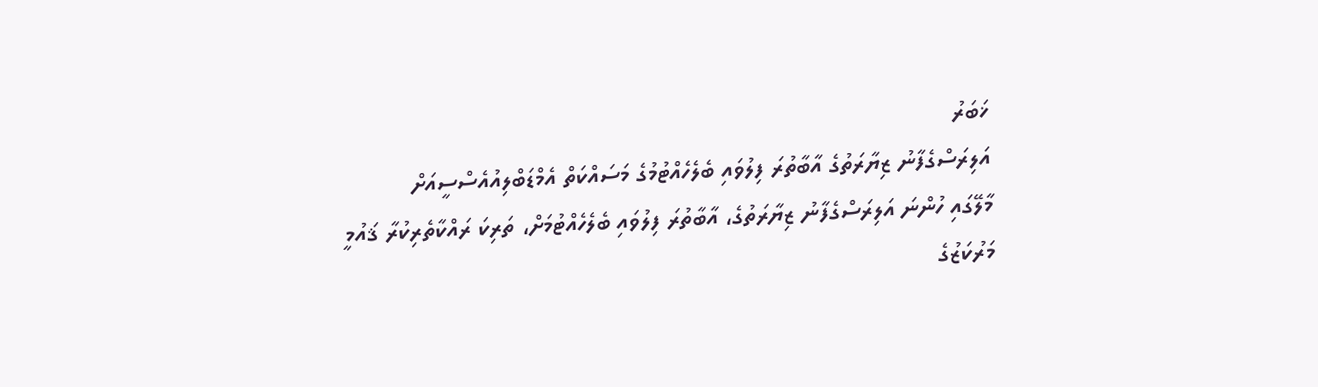ޚަބަރު
އަލިރަސްގެފާނު ޒިޔާރަތުގެ އާބާތުރަ ފިލުވައި ބެލެހެއްޓުމުގެ މަސައްކަތް އެމްޑަބްލިއުއެސްސީއަށް
މާލޭގައި ހުންނަ އަލިރަސްގެފާނު ޒިޔާރަތުގެ، އާބާތުރަ ފިލުވައި ބެލެހެއްޓުމަށް، ތަރިކަ ރައްކާތެރިކުރާ ޤައުމީ މަރުކަޒުގެ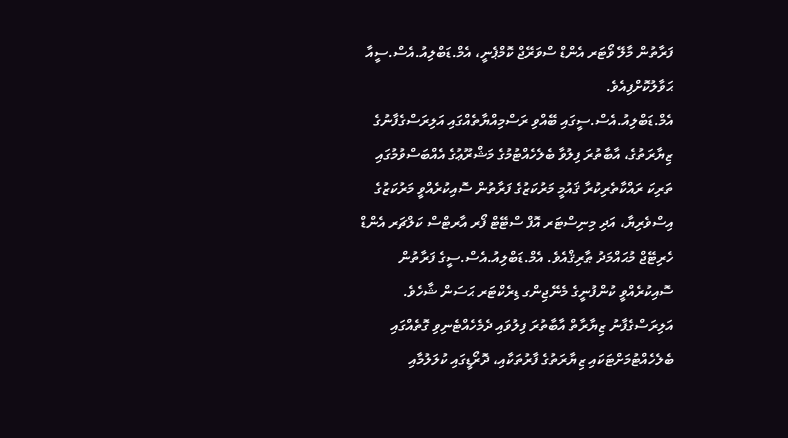ފަރާތުން މާލޭ ވޯޓަރ އެންޑް ސްވަރޭޖް ކޮމްޕެނީ، އެމް.ޑަބްލިއު.އެސް.ސީއާ ޙަވާލުކޮށްފިއެވެ.
އެމް.ޑަބްލިއު.އެސް.ސީގައި ބޭއްވި ރަސްމިއްޔާތެއްގައި އަލިރަސްގެފާނުގެ ޒިޔާރަތުގެ، އާބާތުރަ ފިލުވާ ބެލެހެއްޓުމުގެ މަޝްރޫޢުގެ އެއްބަސްވުމުގައި ތަރިކަ ރައްކާތެރިކުރާ ޤައުމީ މަރުކަޒުގެ ފަރާތުން ސޮއިކުރެއްވީ މަރުކަޒުގެ އިސްވެރިޔާ، އަދި މިނިސްޓަރ އޮފް ސްޓޭޓް ފޯރ އާރޓްސް ކަލްޗަރ އެންޑް ހެރިޓޭޖް މުޙައްމަދު ޠާރިޤްއެވެ. އެމް.ޑަބްލިއު.އެސް.ސީގެ ފަރާތުން ސޮއިކުރެއްވީ ކުންފުނީގެ މެނޭޖިންގ ޑިރެކްޓަރ ޙަސަން ޝާހެވެ.
އަލިރަސްގެފާނު ޒިޔާރާތް އާބާތުރަ ފިލުވައި ދެމެހެއްޓެނިވި ގޮތެއްގައި ބެލެހެއްޓުމަށްޓަކައި ޒިޔާރަތުގެ ފާރުތަކާއި، ދޮރޯޑީގައި ކުލަލުމާއި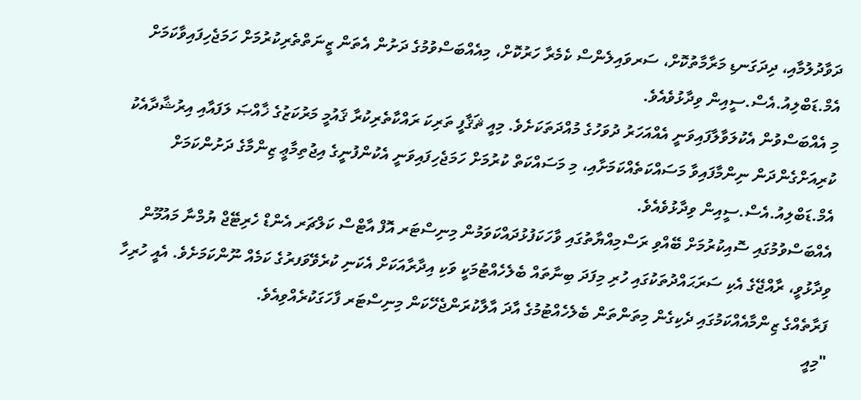ދަވާދުލުމާއި، ދިދަގަނޑި މަރާމާތުކޮށް، ސަރވައިލެންސް ކެމެރާ ހަރުކޮށް، މިއެއްބަސްވުމުގެ ދަށުން އެތަން ޒީނަތްތެރިކުރުމަށް ހަމަޖެހިފައިވާކަމަށް އެމް.ޑަބްލިއު.އެސް.ސީއިން ވިދާޅުވެއެވެ.
މި އެއްބަސްވުން އެކުލަވާލާފައިވަނީ އެއްއަހަރު ދުވަހުގެ މުއްދަތަކަށެވެ. މިއީ ޘަޤާފީ ތަރިކަ ރައްކާތެރިކުރާ ޤައުމީ މަރުކަޒުގެ ޚާއްޞަ ލަފައާއި އިރުޝާދާއެކު ކުރިއަށްގެންދަން ނިންމާފައިވާ މަސައްކަތެއްކަމަށާއި، މި މަސައްކަތް ކުރުމަށް ހަމަޖެހިފައިވަނީ އެކުންފުނީގެ އިޖުތިމާޢީ ޒިންމާގެ ދަށުންކަމަށް އެމް.ޑަބްލިއު.އެސް.ސީއިން ވިދާޅުވެއެވެ.
އެއްބަސްވުމުގައި ސޮއިކުރުމަށް ބޭއްވި ރަސްމިއްޔާތުގައި ވާހަކަފުޅުދައްކަވަމުން މިނިސްޓަރ އޮފް އާޓްސް ކަލްޗަރ އެންޑް ހެރިޓޭޖް ޔުމްނާ މައުމޫން ވިދާޅުވީ، ރާއްޖޭގެ އެކި ސަރަޙައްދުތަކުގައި ހުރި މިފަދަ ބިނާތައް ބެލެހެއްޓުމަކީ ވަކި އިދާރާއަކަށް އެކަނި ކުރެވޭވަފރުގެ ކަމެއް ނޫންކަމަށެވެ. އެއީ ހުރިހާ ފަރާތެއްގެ ޒިންމާއެއްކަމުގައި ދެކިގެން މިތަންތަން ބެލެހެއްޓުމުގެ އާދަ އާލާކުރަންޖެހޭކަން މިނިސްޓަރ ފާހަގަކުރެއްވިއެވެ.
"މިއީ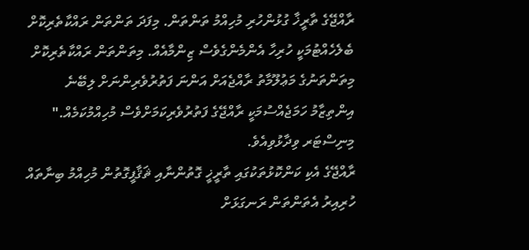ރާއްޖޭގެ ތާރީޚާ ގުޅުންހުރި މުހިއްމު ތަންތަން. މިފަދަ ތަންތަން ރައްކާތެރިކޮށް ބެލެހެއްޓުމަކީ ހުރިހާ އެންމެންގެވެސް ޒިންމާއެއް. މިތަންތަން ރައްކާތެރިކޮށް މިތަންތަނުގެ މަޢުލޫމާތު ރާއްޖެއަށް އަންނަ ފަތުރުވެރިންނަށް ލިބޭނެ އިންތިޒާމު ހަމަޖެއްސުމަކީ ރާއްޖޭގެ ފަތުރުވެރިކަމަށްވެސް މުހިއްމުކަމެއް." މިނިސްޓަރ ވިދާޅުވިއެވެ.
ރާއްޖޭގެ އެކި ކަންކޮޅުތަކުގައި ތާރީޚީ ގޮތުންނާއި ޘަޤާފީގޮތުން މުހިއްމު ބިނާތައް ހުރިއިރު އެތަންތަން ރަނގަޅަށް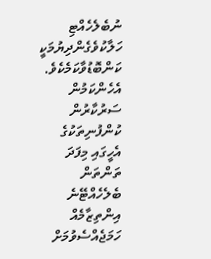ނުބެލެހެއްޓި ހަލާކުވެގެންދިޔުމަކީ ކަންބޮޑުވާކަމެކެވެ. އެހެންކަމުން ސަރުކާރުން ކުންފުނިތަކުގެ އެހީގައި މިފަދަ ތަންތަން ބެލެހެއްޓޭނެ އިންތިޒާމެއް ހަމަޖެއްސެވުމަށް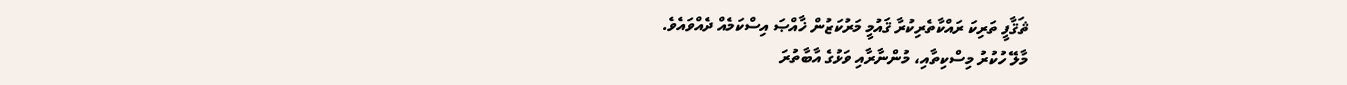ޘަޤާފީ ތަރިކަ ރައްކާތެރިކުރާ ޤައުމީ މަރުކަޒުން ޚާއްޞަ އިސްކަމެއް ދެއްވައެވެ.
މާލޭ ހުކުރު މިސްކިތާއި، މުންނާރާއި ވަޅުގެ އާބާތުރަ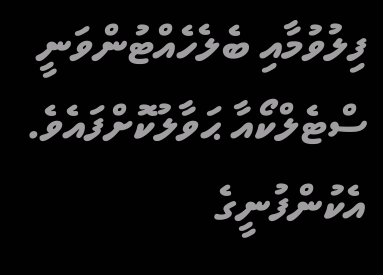ފިލުވުމާއި ބެލެހެއްޓުންވަނީ ސްޓެލްކޯއާ ޙަވާލުކޮށްފައެވެ. އެކުންފުނީގެ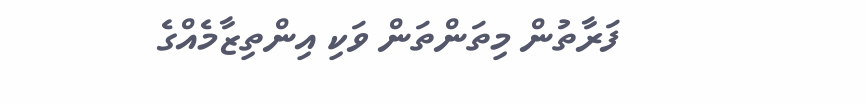ފަރާތުން މިތަންތަން ވަކި އިންތިޒާމެއްގެ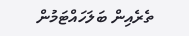ތެރެއިން ބަލަހައްޓަމުން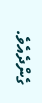ގެންދެއެވެ.